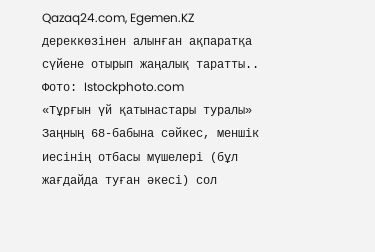Qazaq24.com, Egemen.KZ дереккөзінен алынған ақпаратқа сүйене отырып жаңалық таратты..
Фото: Istockphoto.com
«Тұрғын үй қатынастары туралы» Заңның 68-бабына сәйкес, меншік иесінің отбасы мүшелері (бұл жағдайда туған әкесі) сол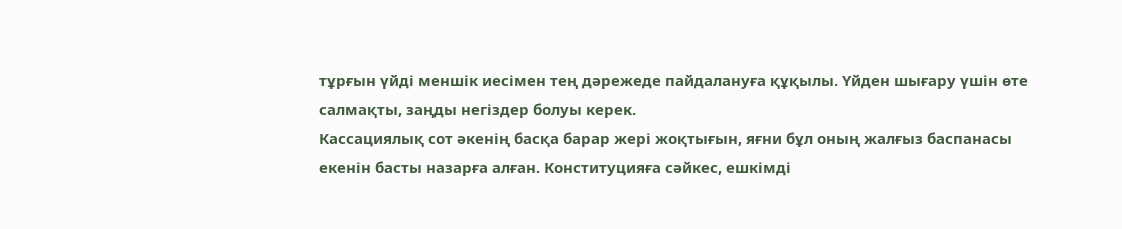тұрғын үйді меншік иесімен тең дәрежеде пайдалануға құқылы. Үйден шығару үшін өте салмақты, заңды негіздер болуы керек.
Кассациялық сот әкенің басқа барар жері жоқтығын, яғни бұл оның жалғыз баспанасы екенін басты назарға алған. Конституцияға сәйкес, ешкімді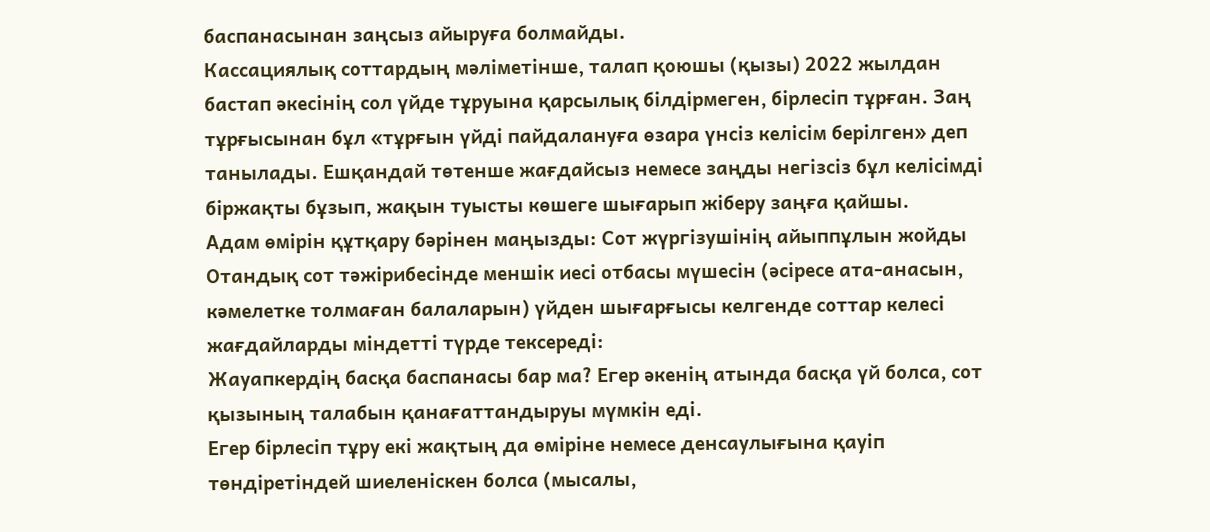баспанасынан заңсыз айыруға болмайды.
Кассациялық соттардың мәліметінше, талап қоюшы (қызы) 2022 жылдан бастап әкесінің сол үйде тұруына қарсылық білдірмеген, бірлесіп тұрған. Заң тұрғысынан бұл «тұрғын үйді пайдалануға өзара үнсіз келісім берілген» деп танылады. Ешқандай төтенше жағдайсыз немесе заңды негізсіз бұл келісімді біржақты бұзып, жақын туысты көшеге шығарып жіберу заңға қайшы.
Адам өмірін құтқару бәрінен маңызды: Сот жүргізушінің айыппұлын жойды
Отандық сот тәжірибесінде меншік иесі отбасы мүшесін (әсіресе ата-анасын, кәмелетке толмаған балаларын) үйден шығарғысы келгенде соттар келесі жағдайларды міндетті түрде тексереді:
Жауапкердің басқа баспанасы бар ма? Егер әкенің атында басқа үй болса, сот қызының талабын қанағаттандыруы мүмкін еді.
Егер бірлесіп тұру екі жақтың да өміріне немесе денсаулығына қауіп төндіретіндей шиеленіскен болса (мысалы,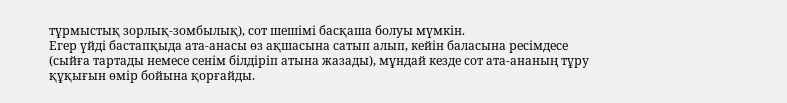тұрмыстық зорлық-зомбылық), сот шешімі басқаша болуы мүмкін.
Егер үйді бастапқыда ата-анасы өз ақшасына сатып алып, кейін баласына ресімдесе (сыйға тартады немесе сенім білдіріп атына жазады), мұндай кезде сот ата-ананың тұру құқығын өмір бойына қорғайды.